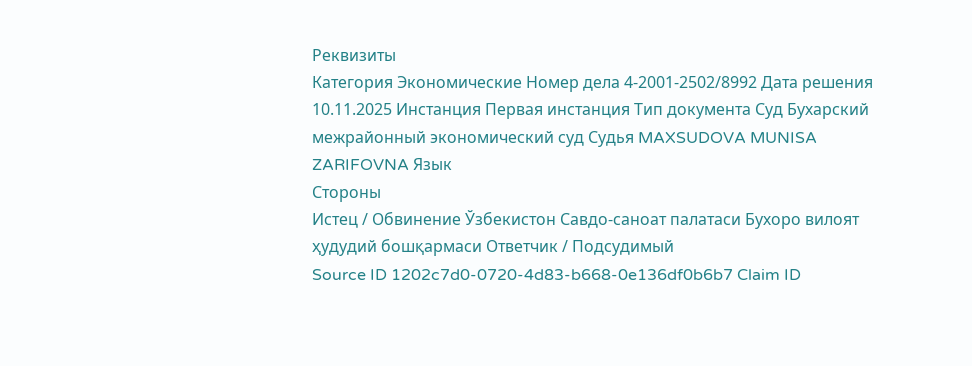Реквизиты
Категория Экономические Номер дела 4-2001-2502/8992 Дата решения 10.11.2025 Инстанция Первая инстанция Тип документа Суд Бухарский межрайонный экономический суд Судья MAXSUDOVA MUNISA ZARIFOVNA Язык
Стороны
Истец / Обвинение Ўзбекистон Савдо-саноат палатаси Бухоро вилоят ҳудудий бошқармаси Ответчик / Подсудимый
Source ID 1202c7d0-0720-4d83-b668-0e136df0b6b7 Claim ID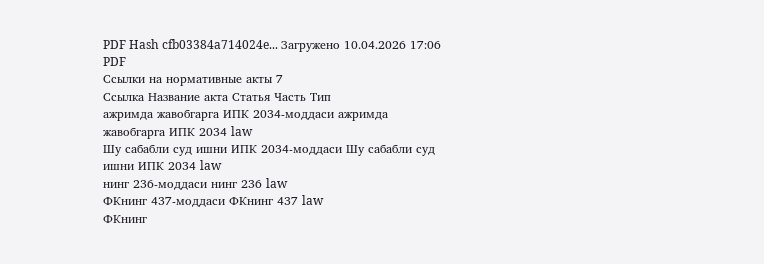PDF Hash cfb03384a714024e... Загружено 10.04.2026 17:06 PDF
Ссылки на нормативные акты 7
Ссылка Название акта Статья Часть Тип
ажримда жавобгарга ИПК 2034-моддаси ажримда жавобгарга ИПК 2034 law
Шу сабабли суд ишни ИПК 2034-моддаси Шу сабабли суд ишни ИПК 2034 law
нинг 236-моддаси нинг 236 law
ФКнинг 437-моддаси ФКнинг 437 law
ФКнинг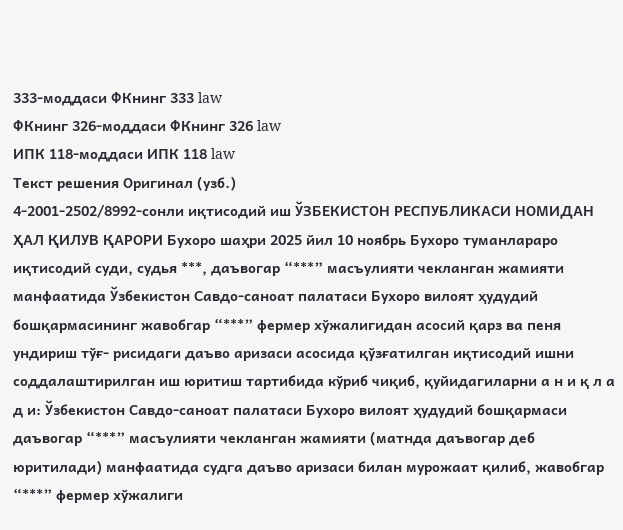333-моддаси ФКнинг 333 law
ФКнинг 326-моддаси ФКнинг 326 law
ИПК 118-моддаси ИПК 118 law
Текст решения Оригинал (узб.)
4-2001-2502/8992-сонли иқтисодий иш ЎЗБЕКИСТОН РЕСПУБЛИКАСИ НОМИДАН ҲАЛ ҚИЛУВ ҚАРОРИ Бухоро шаҳри 2025 йил 10 ноябрь Бухоро туманлараро иқтисодий суди, судья ***, даъвогар “***” масъулияти чекланган жамияти манфаатида Ўзбекистон Савдо-саноат палатаси Бухоро вилоят ҳудудий бошқармасининг жавобгар “***” фермер хўжалигидан асосий қарз ва пеня ундириш тўғ- рисидаги даъво аризаси асосида қўзғатилган иқтисодий ишни соддалаштирилган иш юритиш тартибида кўриб чиқиб, қуйидагиларни а н и қ л а д и: Ўзбекистон Савдо-саноат палатаси Бухоро вилоят ҳудудий бошқармаси даъвогар “***” масъулияти чекланган жамияти (матнда даъвогар деб юритилади) манфаатида судга даъво аризаси билан мурожаат қилиб, жавобгар “***” фермер хўжалиги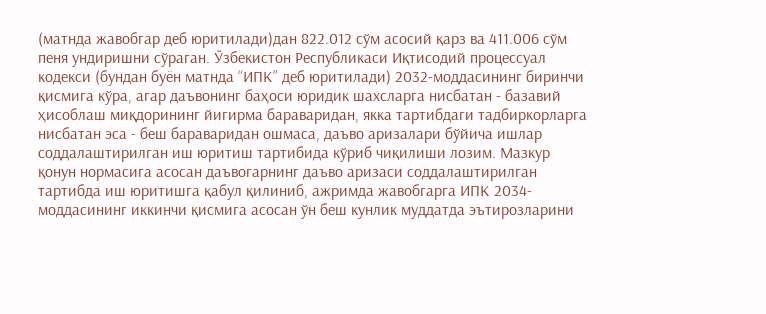(матнда жавобгар деб юритилади)дан 822.012 сўм асосий қарз ва 411.006 сўм пеня ундиришни сўраган. Ўзбекистон Республикаси Иқтисодий процессуал кодекси (бундан буён матнда “ИПК” деб юритилади) 2032-моддасининг биринчи қисмига кўра, агар даъвонинг баҳоси юридик шахсларга нисбатан - базавий ҳисоблаш миқдорининг йигирма бараваридан, якка тартибдаги тадбиркорларга нисбатан эса - беш бараваридан ошмаса, даъво аризалари бўйича ишлар соддалаштирилган иш юритиш тартибида кўриб чиқилиши лозим. Мазкур қонун нормасига асосан даъвогарнинг даъво аризаси соддалаштирилган тартибда иш юритишга қабул қилиниб, ажримда жавобгарга ИПК 2034-моддасининг иккинчи қисмига асосан ўн беш кунлик муддатда эътирозларини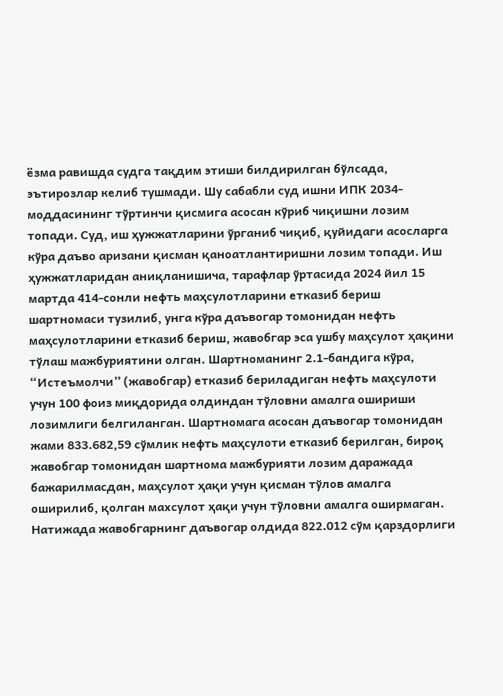ёзма равишда судга тақдим этиши билдирилган бўлсада, эътирозлар келиб тушмади. Шу сабабли суд ишни ИПК 2034-моддасининг тўртинчи қисмига асосан кўриб чиқишни лозим топади. Суд, иш ҳужжатларини ўрганиб чиқиб, қуйидаги асосларга кўра даъво аризани қисман қаноатлантиришни лозим топади. Иш ҳужжатларидан аниқланишича, тарафлар ўртасида 2024 йил 15 мартда 414-сонли нефть маҳсулотларини етказиб бериш шартномаси тузилиб, унга кўра даъвогар томонидан нефть маҳсулотларини етказиб бериш, жавобгар эса ушбу маҳсулот ҳақини тўлаш мажбуриятини олган. Шартноманинг 2.1-бандига кўра, “Истеъмолчи” (жавобгар) етказиб бериладиган нефть маҳсулоти учун 100 фоиз миқдорида олдиндан тўловни амалга ошириши лозимлиги белгиланган. Шартномага асосан даъвогар томонидан жами 833.682,59 сўмлик нефть маҳсулоти етказиб берилган, бироқ жавобгар томонидан шартнома мажбурияти лозим даражада бажарилмасдан, маҳсулот ҳақи учун қисман тўлов амалга оширилиб, қолган махсулот ҳақи учун тўловни амалга оширмаган. Натижада жавобгарнинг даъвогар олдида 822.012 сўм қарздорлиги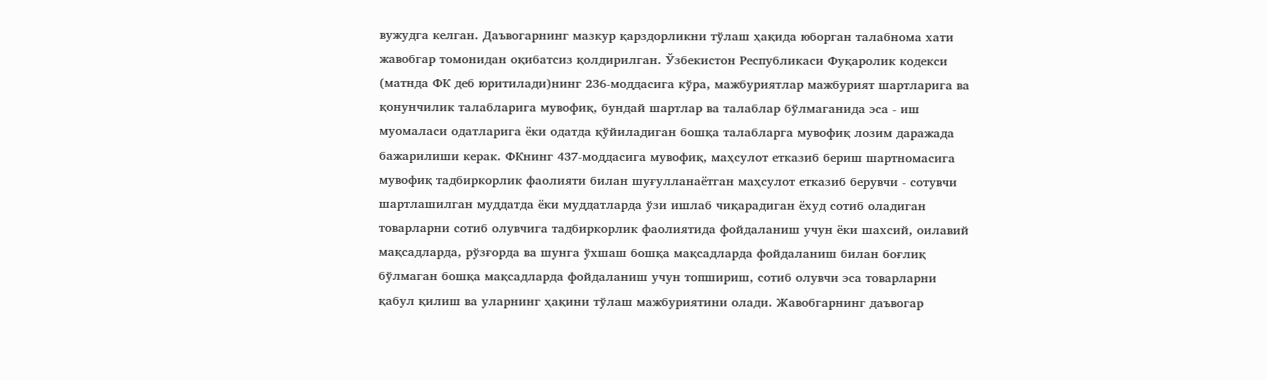вужудга келган. Даъвогарнинг мазкур қарздорликни тўлаш ҳақида юборган талабнома хати жавобгар томонидан оқибатсиз қолдирилган. Ўзбекистон Республикаси Фуқаролик кодекси (матнда ФК деб юритилади)нинг 236-моддасига кўра, мажбуриятлар мажбурият шартларига ва қонунчилик талабларига мувофиқ, бундай шартлар ва талаблар бўлмаганида эса - иш муомаласи одатларига ёки одатда қўйиладиган бошқа талабларга мувофиқ лозим даражада бажарилиши керак. ФКнинг 437-моддасига мувофиқ, маҳсулот етказиб бериш шартномасига мувофиқ тадбиркорлик фаолияти билан шуғулланаётган маҳсулот етказиб берувчи - сотувчи шартлашилган муддатда ёки муддатларда ўзи ишлаб чиқарадиган ёхуд сотиб оладиган товарларни сотиб олувчига тадбиркорлик фаолиятида фойдаланиш учун ёки шахсий, оилавий мақсадларда, рўзғорда ва шунга ўхшаш бошқа мақсадларда фойдаланиш билан боғлиқ бўлмаган бошқа мақсадларда фойдаланиш учун топшириш, сотиб олувчи эса товарларни қабул қилиш ва уларнинг ҳақини тўлаш мажбуриятини олади. Жавобгарнинг даъвогар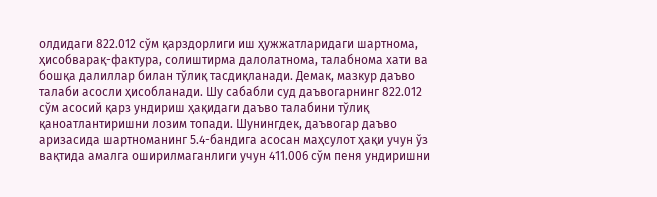олдидаги 822.012 сўм қарздорлиги иш ҳужжатларидаги шартнома, ҳисобварақ-фактура, солиштирма далолатнома, талабнома хати ва бошқа далиллар билан тўлиқ тасдиқланади. Демак, мазкур даъво талаби асосли ҳисобланади. Шу сабабли суд даъвогарнинг 822.012 сўм асосий қарз ундириш ҳақидаги даъво талабини тўлиқ қаноатлантиришни лозим топади. Шунингдек, даъвогар даъво аризасида шартноманинг 5.4-бандига асосан маҳсулот ҳақи учун ўз вақтида амалга оширилмаганлиги учун 411.006 сўм пеня ундиришни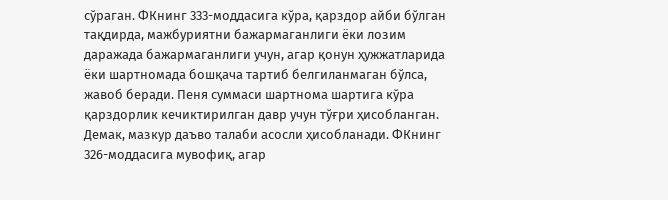сўраган. ФКнинг 333-моддасига кўра, қарздор айби бўлган тақдирда, мажбуриятни бажармаганлиги ёки лозим даражада бажармаганлиги учун, агар қонун ҳужжатларида ёки шартномада бошқача тартиб белгиланмаган бўлса, жавоб беради. Пеня суммаси шартнома шартига кўра қарздорлик кечиктирилган давр учун тўғри ҳисобланган. Демак, мазкур даъво талаби асосли ҳисобланади. ФКнинг 326-моддасига мувофиқ, агар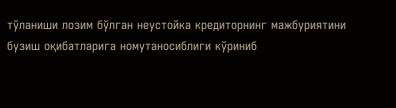тўланиши лозим бўлган неустойка кредиторнинг мажбуриятини бузиш оқибатларига номутаносиблиги кўриниб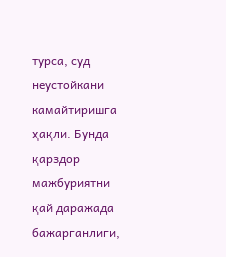турса, суд неустойкани камайтиришга ҳақли. Бунда қарздор мажбуриятни қай даражада бажарганлиги,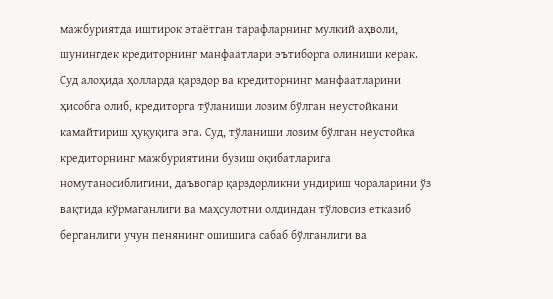мажбуриятда иштирок этаётган тарафларнинг мулкий аҳволи, шунингдек кредиторнинг манфаатлари эътиборга олиниши керак. Суд алоҳида ҳолларда қарздор ва кредиторнинг манфаатларини ҳисобга олиб, кредиторга тўланиши лозим бўлган неустойкани камайтириш ҳуқуқига эга. Суд, тўланиши лозим бўлган неустойка кредиторнинг мажбуриятини бузиш оқибатларига номутаносиблигини, даъвогар қарздорликни ундириш чораларини ўз вақтида кўрмаганлиги ва маҳсулотни олдиндан тўловсиз етказиб берганлиги учун пенянинг ошишига сабаб бўлганлиги ва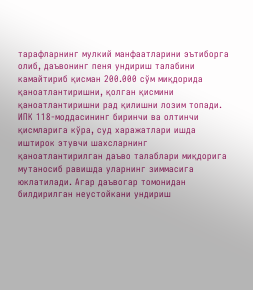тарафларнинг мулкий манфаатларини эътиборга олиб, даъвонинг пеня ундириш талабини камайтириб қисман 200.000 сўм миқдорида қаноатлантиришни, қолган қисмини қаноатлантиришни рад қилишни лозим топади. ИПК 118-моддасининг биринчи ва олтинчи қисмларига кўра, суд харажатлари ишда иштирок этувчи шахсларнинг қаноатлантирилган даъво талаблари миқдорига мутаносиб равишда уларнинг зиммасига юклатилади. Агар даъвогар томонидан билдирилган неустойкани ундириш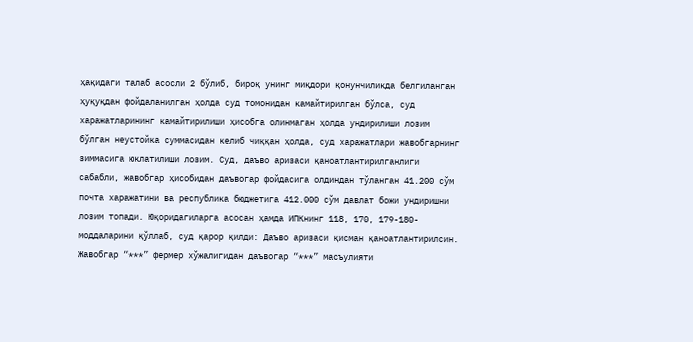ҳақидаги талаб асосли 2 бўлиб, бироқ унинг миқдори қонунчиликда белгиланган ҳуқуқдан фойдаланилган ҳолда суд томонидан камайтирилган бўлса, суд харажатларининг камайтирилиши ҳисобга олинмаган ҳолда ундирилиши лозим бўлган неустойка суммасидан келиб чиққан ҳолда, суд харажатлари жавобгарнинг зиммасига юклатилиши лозим. Суд, даъво аризаси қаноатлантирилганлиги сабабли, жавобгар ҳисобидан даъвогар фойдасига олдиндан тўланган 41.200 сўм почта харажатини ва республика бюджетига 412.000 сўм давлат божи ундиришни лозим топади. Юқоридагиларга асосан ҳамда ИПКнинг 118, 170, 179-180-моддаларини қўллаб, суд қарор қилди: Даъво аризаси қисман қаноатлантирилсин. Жавобгар “***” фермер хўжалигидан даъвогар “***” масъулияти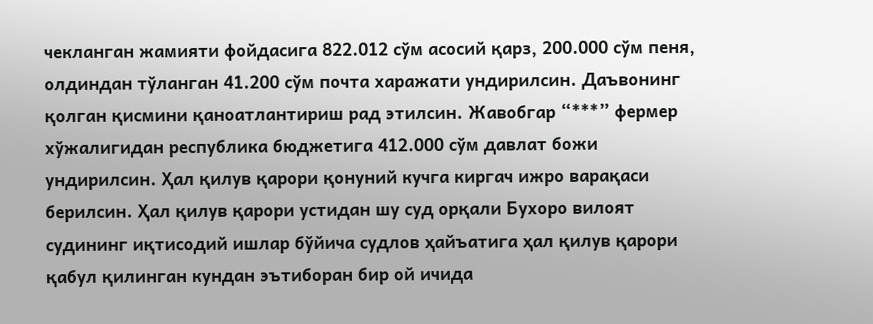чекланган жамияти фойдасига 822.012 сўм асосий қарз, 200.000 сўм пеня, олдиндан тўланган 41.200 сўм почта харажати ундирилсин. Даъвонинг қолган қисмини қаноатлантириш рад этилсин. Жавобгар “***” фермер хўжалигидан республика бюджетига 412.000 сўм давлат божи ундирилсин. Ҳал қилув қарори қонуний кучга киргач ижро варақаси берилсин. Ҳал қилув қарори устидан шу суд орқали Бухоро вилоят судининг иқтисодий ишлар бўйича судлов ҳайъатига ҳал қилув қарори қабул қилинган кундан эътиборан бир ой ичида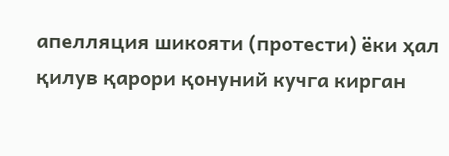апелляция шикояти (протести) ёки ҳал қилув қарори қонуний кучга кирган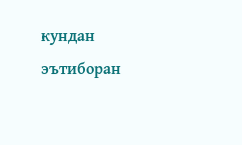кундан эътиборан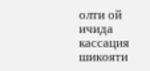олти ой ичида кассация шикояти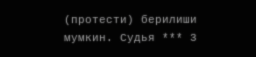(протести) берилиши мумкин. Судья *** 3